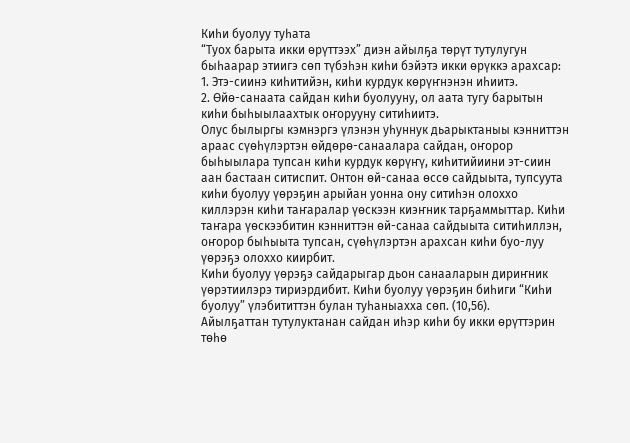Киһи буолуу туһата
“Туох барыта икки өрүттээх” диэн айылҕа төрүт тутулугун быһаарар этиигэ сөп түбэһэн киһи бэйэтэ икки өрүккэ арахсар:
1. Этэ-сиинэ киһитийэн, киһи курдук көрүҥнэнэн иһиитэ.
2. Өйө-санаата сайдан киһи буолууну, ол аата тугу барытын киһи быһыылаахтык оҥорууну ситиһиитэ.
Олус былыргы кэмнэргэ үлэнэн уһуннук дьарыктаныы кэнниттэн араас сүөһүлэртэн өйдөрө-санаалара сайдан, оҥорор быһыылара тупсан киһи курдук көрүҥү, киһитийиини эт-сиин аан бастаан ситиспит. Онтон өй-санаа өссө сайдыыта, тупсуута киһи буолуу үөрэҕин арыйан уонна ону ситиһэн олоххо киллэрэн киһи таҥаралар үөскээн киэҥник тарҕаммыттар. Киһи таҥара үөскээбитин кэнниттэн өй-санаа сайдыыта ситиһиллэн, оҥорор быһыыта тупсан, сүөһүлэртэн арахсан киһи буо-луу үөрэҕэ олоххо киирбит.
Киһи буолуу үөрэҕэ сайдарыгар дьон санааларын дириҥник үөрэтиилэрэ тириэрдибит. Киһи буолуу үөрэҕин биһиги “Киһи буолуу” үлэбититтэн булан туһаныахха сөп. (10,56).
Айылҕаттан тутулуктанан сайдан иһэр киһи бу икки өрүттэрин төһө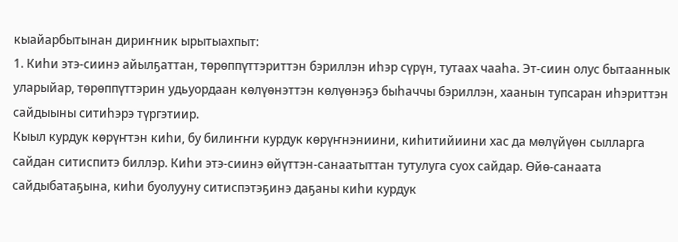кыайарбытынан дириҥник ырытыахпыт:
1. Киһи этэ-сиинэ айылҕаттан, төрөппүттэриттэн бэриллэн иһэр сүрүн, тутаах чааһа. Эт-сиин олус бытааннык уларыйар, төрөппүттэрин удьуордаан көлүөнэттэн көлүөнэҕэ быһаччы бэриллэн, хаанын тупсаран иһэриттэн сайдыыны ситиһэрэ түргэтиир.
Кыыл курдук көрүҥтэн киһи, бу билиҥҥи курдук көрүҥнэниини, киһитийиини хас да мөлүйүөн сылларга сайдан ситиспитэ биллэр. Киһи этэ-сиинэ өйүттэн-санаатыттан тутулуга суох сайдар. Өйө-санаата сайдыбатаҕына, киһи буолууну ситиспэтэҕинэ даҕаны киһи курдук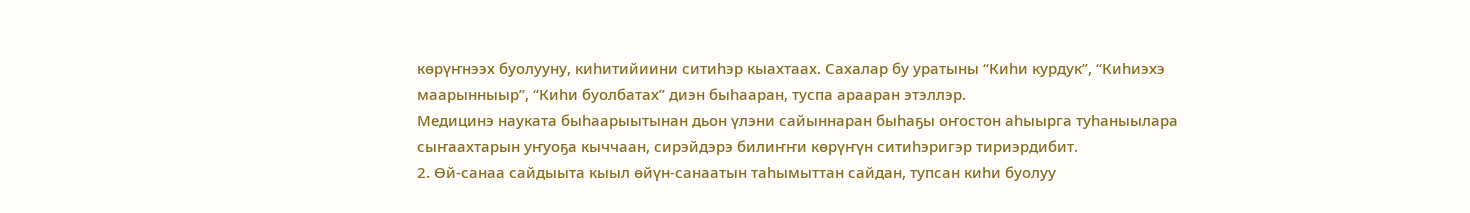көрүҥнээх буолууну, киһитийиини ситиһэр кыахтаах. Сахалар бу уратыны “Киһи курдук”, “Киһиэхэ маарынныыр”, “Киһи буолбатах” диэн быһааран, туспа арааран этэллэр.
Медицинэ науката быһаарыытынан дьон үлэни сайыннаран быһаҕы оҥостон аһыырга туһаныылара сыҥаахтарын уҥуоҕа кыччаан, сирэйдэрэ билиҥҥи көрүҥүн ситиһэригэр тириэрдибит.
2. Өй-санаа сайдыыта кыыл өйүн-санаатын таһымыттан сайдан, тупсан киһи буолуу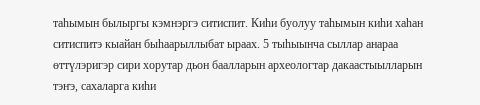таһымын былыргы кэмнэргэ ситиспит. Киһи буолуу таһымын киһи хаһан ситиспитэ кыайан быһаарыллыбат ыраах. 5 тыһыынча сыллар анараа өттүлэригэр сири хорутар дьон баалларын археологтар дакаастыылларын тэҥэ, сахаларга киһи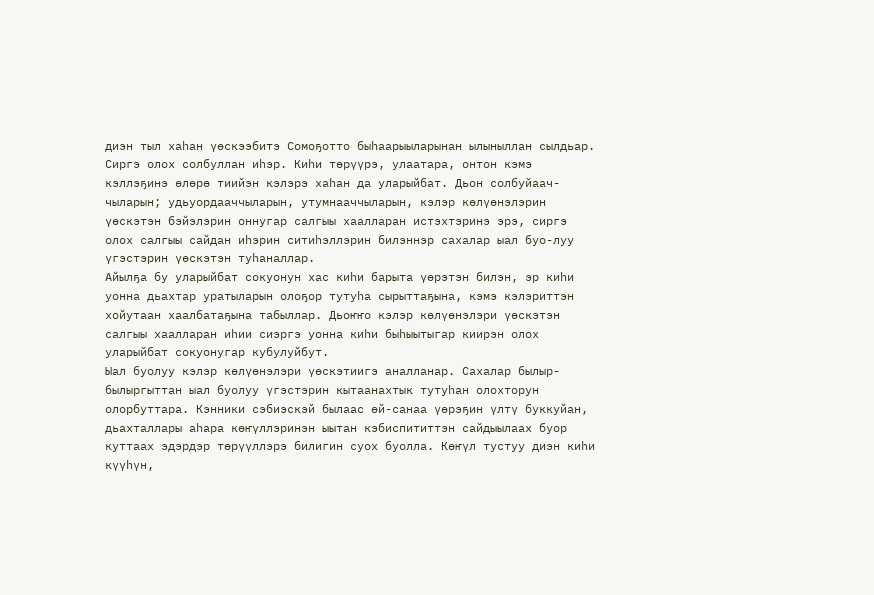диэн тыл хаһан үөскээбитэ Сомоҕотто быһаарыыларынан ылыныллан сылдьар.
Сиргэ олох солбуллан иһэр. Киһи төрүүрэ, улаатара, онтон кэмэ кэллэҕинэ өлөрө тиийэн кэлэрэ хаһан да уларыйбат. Дьон солбуйаач-чыларын; удьуордааччыларын, утумнааччыларын, кэлэр көлүөнэлэрин үөскэтэн бэйэлэрин оннугар салгыы хаалларан истэхтэринэ эрэ, сиргэ олох салгыы сайдан иһэрин ситиһэллэрин билэннэр сахалар ыал буо-луу үгэстэрин үөскэтэн туһаналлар.
Айылҕа бу уларыйбат сокуонун хас киһи барыта үөрэтэн билэн, эр киһи уонна дьахтар уратыларын олоҕор тутуһа сырыттаҕына, кэмэ кэлэриттэн хойутаан хаалбатаҕына табыллар. Дьоҥҥо кэлэр көлүөнэлэри үөскэтэн салгыы хаалларан иһии сиэргэ уонна киһи быһыытыгар киирэн олох уларыйбат сокуонугар кубулуйбут.
Ыал буолуу кэлэр көлүөнэлэри үөскэтиигэ аналланар. Сахалар былыр-былыргыттан ыал буолуу үгэстэрин кытаанахтык тутуһан олохторун олорбуттара. Кэнники сэбиэскэй былаас өй-санаа үөрэҕин үлтү буккуйан, дьахталлары аһара көҥүллэринэн ыытан кэбиспититтэн сайдыылаах буор куттаах эдэрдэр төрүүллэрэ билигин суох буолла. Көҥүл тустуу диэн киһи күүһүн,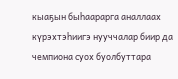кыаҕын быһаарарга аналлаах күрэхтэһиигэ нууччалар биир да чемпиона суох буолбуттара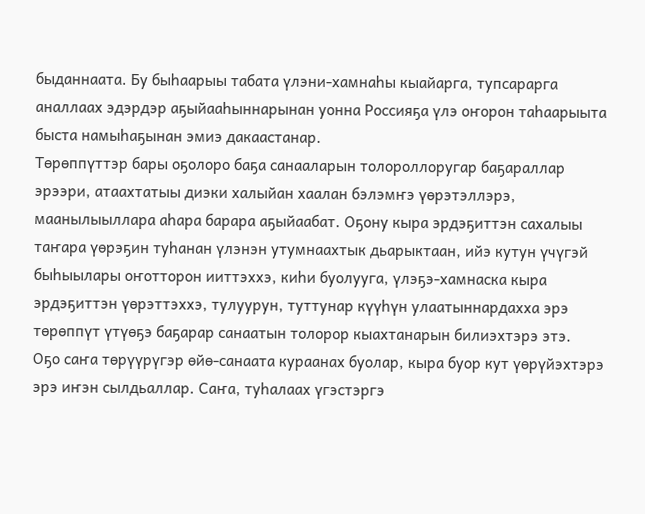быданнаата. Бу быһаарыы табата үлэни-хамнаһы кыайарга, тупсарарга аналлаах эдэрдэр аҕыйааһыннарынан уонна Россияҕа үлэ оҥорон таһаарыыта быста намыһаҕынан эмиэ дакаастанар.
Төрөппүттэр бары оҕолоро баҕа санааларын толороллоругар баҕараллар эрээри, атаахтатыы диэки халыйан хаалан бэлэмҥэ үөрэтэллэрэ, маанылыыллара аһара барара аҕыйаабат. Оҕону кыра эрдэҕиттэн сахалыы таҥара үөрэҕин туһанан үлэнэн утумнаахтык дьарыктаан, ийэ кутун үчүгэй быһыылары оҥотторон ииттэххэ, киһи буолууга, үлэҕэ-хамнаска кыра эрдэҕиттэн үөрэттэххэ, тулуурун, туттунар күүһүн улаатыннардахха эрэ төрөппүт үтүөҕэ баҕарар санаатын толорор кыахтанарын билиэхтэрэ этэ.
Оҕо саҥа төрүүрүгэр өйө-санаата кураанах буолар, кыра буор кут үөрүйэхтэрэ эрэ иҥэн сылдьаллар. Саҥа, туһалаах үгэстэргэ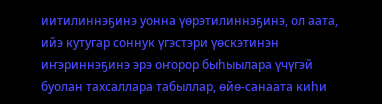иитилиннэҕинэ уонна үөрэтилиннэҕинэ, ол аата, ийэ кутугар соннук үгэстэри үөскэтинэн иҥэриннэҕинэ эрэ оҥорор быһыылара үчүгэй буолан тахсаллара табыллар, өйө-санаата киһи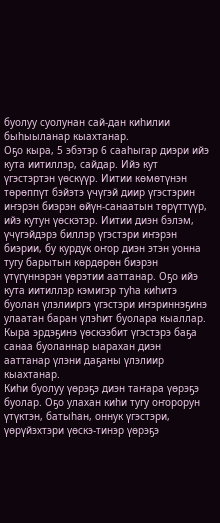буолуу суолунан сай-дан киһилии быһыыланар кыахтанар.
Оҕо кыра, 5 эбэтэр 6 сааһыгар диэри ийэ кута иитиллэр, сайдар. Ийэ кут үгэстэртэн үөскүүр. Иитии көмөтүнэн төрөппүт бэйэтэ үчүгэй диир үгэстэрин иҥэрэн биэрэн өйүн-санаатын төрүттүүр, ийэ кутун үөскэтэр. Иитии диэн бэлэм, үчүгэйдэрэ биллэр үгэстэри иҥэрэн биэрии, бу курдук оҥор диэн этэн уонна тугу барытын көрдөрөн биэрэн үтүгүннэрэн үөрэтии ааттанар. Оҕо ийэ кута иитиллэр кэмигэр туһа киһитэ буолан үлэлииргэ үгэстэри иҥэриннэҕинэ улаатан баран үлэһит буолара кыаллар. Кыра эрдэҕинэ үөскээбит үгэстэрэ баҕа санаа буоланнар ыарахан диэн ааттанар үлэни даҕаны үлэлиир кыахтанар.
Киһи буолуу үөрэҕэ диэн таҥара үөрэҕэ буолар. Оҕо улахан киһи тугу оҥорорун үтүктэн, батыһан, оннук үгэстэри, үөрүйэхтэри үөскэ-тинэр үөрэҕэ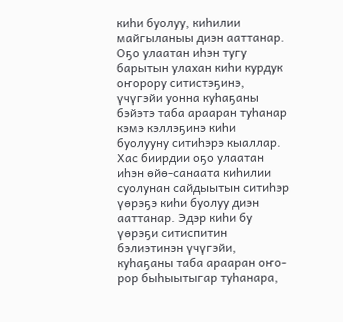киһи буолуу, киһилии майгыланыы диэн ааттанар. Оҕо улаатан иһэн тугу барытын улахан киһи курдук оҥорору ситистэҕинэ, үчүгэйи уонна куһаҕаны бэйэтэ таба арааран туһанар кэмэ кэллэҕинэ киһи буолууну ситиһэрэ кыаллар.
Хас биирдии оҕо улаатан иһэн өйө-санаата киһилии суолунан сайдыытын ситиһэр үөрэҕэ киһи буолуу диэн ааттанар. Эдэр киһи бу үөрэҕи ситиспитин бэлиэтинэн үчүгэйи, куһаҕаны таба арааран оҥо-рор быһыытыгар туһанара,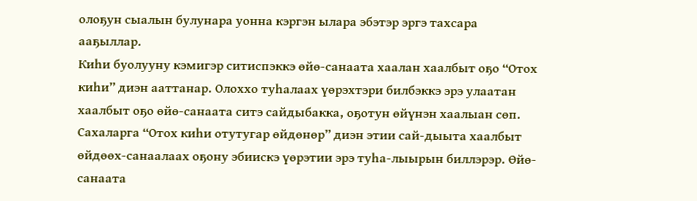олоҕун сыалын булунара уонна кэргэн ылара эбэтэр эргэ тахсара ааҕыллар.
Киһи буолууну кэмигэр ситиспэккэ өйө-санаата хаалан хаалбыт оҕо “Отох киһи” диэн ааттанар. Олоххо туһалаах үөрэхтэри билбэккэ эрэ улаатан хаалбыт оҕо өйө-санаата ситэ сайдыбакка, оҕотун өйүнэн хаалыан сөп. Сахаларга “Отох киһи отутугар өйдөнөр” диэн этии сай-дыыта хаалбыт өйдөөх-санаалаах оҕону эбиискэ үөрэтии эрэ туһа-лыырын биллэрэр. Өйө-санаата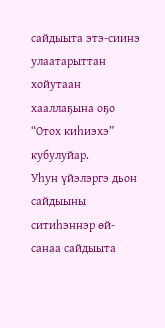сайдыыта этэ-сиинэ улаатарыттан хойутаан хааллаҕына оҕо “Отох киһиэхэ” кубулуйар.
Уһун үйэлэргэ дьон сайдыыны ситиһэннэр өй-санаа сайдыыта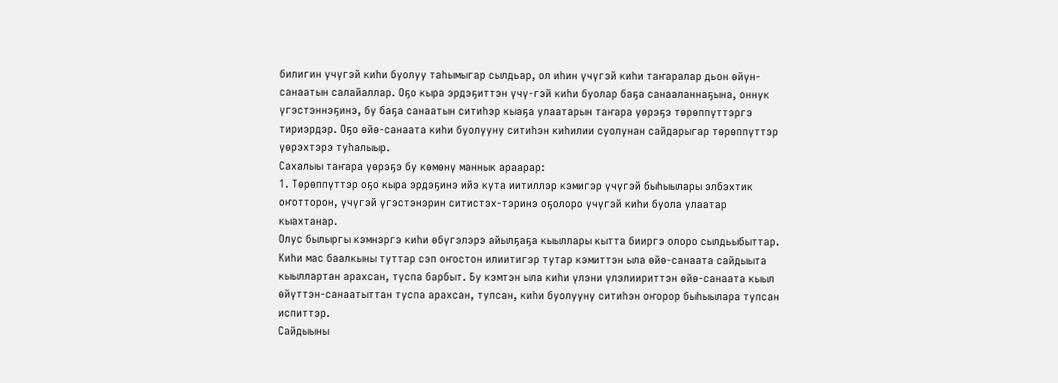билигин үчүгэй киһи буолуу таһымыгар сылдьар, ол иһин үчүгэй киһи таҥаралар дьон өйүн-санаатын салайаллар. Оҕо кыра эрдэҕиттэн үчү-гэй киһи буолар баҕа санааланнаҕына, оннук үгэстэннэҕинэ, бу баҕа санаатын ситиһэр кыаҕа улаатарын таҥара үөрэҕэ төрөппүттэргэ тириэрдэр. Оҕо өйө-санаата киһи буолууну ситиһэн киһилии суолунан сайдарыгар төрөппүттэр үөрэхтэрэ туһалыыр.
Сахалыы таҥара үөрэҕэ бу көмөнү маннык араарар:
1. Төрөппүттэр оҕо кыра эрдэҕинэ ийэ кута иитиллэр кэмигэр үчүгэй быһыылары элбэхтик оҥотторон, үчүгэй үгэстэнэрин ситистэх-тэринэ оҕолоро үчүгэй киһи буола улаатар кыахтанар.
Олус былыргы кэмнэргэ киһи өбүгэлэрэ айылҕаҕа кыыллары кытта бииргэ олоро сылдьыбыттар. Киһи мас баалкыны туттар сэп оҥостон илиитигэр тутар кэмиттэн ыла өйө-санаата сайдыыта кыыллартан арахсан, туспа барбыт. Бу кэмтэн ыла киһи үлэни үлэлиириттэн өйө-санаата кыыл өйүттэн-санаатыттан туспа арахсан, тупсан, киһи буолууну ситиһэн оҥорор быһыылара тупсан испиттэр.
Сайдыыны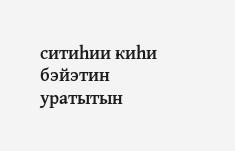ситиһии киһи бэйэтин уратытын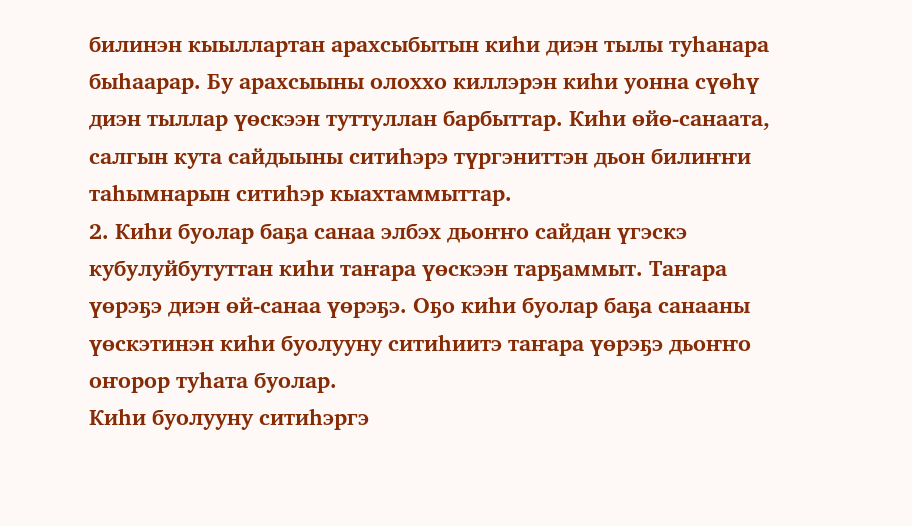билинэн кыыллартан арахсыбытын киһи диэн тылы туһанара быһаарар. Бу арахсыыны олоххо киллэрэн киһи уонна сүөһү диэн тыллар үөскээн туттуллан барбыттар. Киһи өйө-санаата, салгын кута сайдыыны ситиһэрэ түргэниттэн дьон билиҥҥи таһымнарын ситиһэр кыахтаммыттар.
2. Киһи буолар баҕа санаа элбэх дьоҥҥо сайдан үгэскэ кубулуйбутуттан киһи таҥара үөскээн тарҕаммыт. Таҥара үөрэҕэ диэн өй-санаа үөрэҕэ. Оҕо киһи буолар баҕа санааны үөскэтинэн киһи буолууну ситиһиитэ таҥара үөрэҕэ дьоҥҥо оҥорор туһата буолар.
Киһи буолууну ситиһэргэ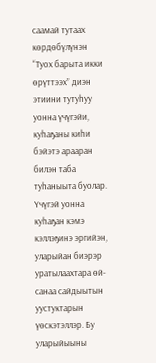саамай тутаах көрдөбүлүнэн “Туох барыта икки өрүттээх” диэн этиини тутуһуу уонна үчүгэйи, куһаҕаны киһи бэйэтэ арааран билэн таба туһаныыта буолар. Үчүгэй уонна куһаҕан кэмэ кэллэҕинэ эргийэн, уларыйан биэрэр уратылаахтара өй-санаа сайдыытын уустуктарын үөскэтэллэр. Бу уларыйыыны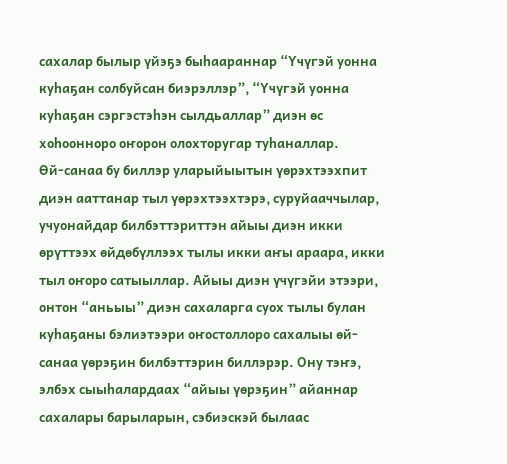сахалар былыр үйэҕэ быһаараннар “Үчүгэй уонна куһаҕан солбуйсан биэрэллэр”, “Үчүгэй уонна куһаҕан сэргэстэһэн сылдьаллар” диэн өс хоһоонноро оҥорон олохторугар туһаналлар.
Өй-санаа бу биллэр уларыйыытын үөрэхтээхпит диэн ааттанар тыл үөрэхтээхтэрэ, суруйааччылар, учуонайдар билбэттэриттэн айыы диэн икки өрүттээх өйдөбүллээх тылы икки аҥы араара, икки тыл оҥоро сатыыллар. Айыы диэн үчүгэйи этээри, онтон “аньыы” диэн сахаларга суох тылы булан куһаҕаны бэлиэтээри оҥостоллоро сахалыы өй-санаа үөрэҕин билбэттэрин биллэрэр. Ону тэҥэ, элбэх сыыһалардаах “айыы үөрэҕин” айаннар сахалары барыларын, сэбиэскэй былаас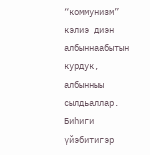“коммунизм” кэлиэ диэн албыннаабытын курдук, албынныы сылдьаллар.
Биһиги үйэбитигэр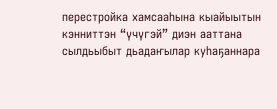перестройка хамсааһына кыайыытын кэнниттэн “үчүгэй” диэн ааттана сылдьыбыт дьадаҥылар куһаҕаннара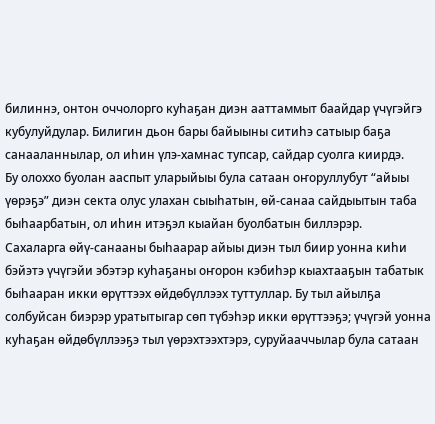билиннэ, онтон оччолорго куһаҕан диэн ааттаммыт баайдар үчүгэйгэ кубулуйдулар. Билигин дьон бары байыыны ситиһэ сатыыр баҕа санааланнылар, ол иһин үлэ-хамнас тупсар, сайдар суолга киирдэ.
Бу олоххо буолан ааспыт уларыйыы була сатаан оҥоруллубут “айыы үөрэҕэ” диэн секта олус улахан сыыһатын, өй-санаа сайдыытын таба быһаарбатын, ол иһин итэҕэл кыайан буолбатын биллэрэр.
Сахаларга өйү-санааны быһаарар айыы диэн тыл биир уонна киһи бэйэтэ үчүгэйи эбэтэр куһаҕаны оҥорон кэбиһэр кыахтааҕын табатык быһааран икки өрүттээх өйдөбүллээх туттуллар. Бу тыл айылҕа солбуйсан биэрэр уратытыгар сөп түбэһэр икки өрүттээҕэ; үчүгэй уонна куһаҕан өйдөбүллээҕэ тыл үөрэхтээхтэрэ, суруйааччылар була сатаан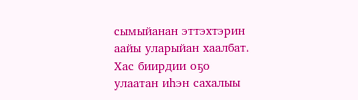сымыйанан эттэхтэрин аайы уларыйан хаалбат.
Хас биирдии оҕо улаатан иһэн сахалыы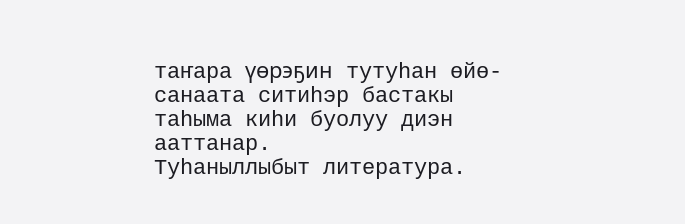таҥара үөрэҕин тутуһан өйө-санаата ситиһэр бастакы таһыма киһи буолуу диэн ааттанар.
Туһаныллыбыт литература.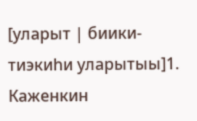[уларыт | биики-тиэкиһи уларытыы]1. Каженкин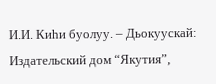И.И. Киһи буолуу. – Дьокуускай: Издательский дом “Якутия”,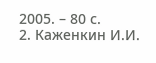2005. – 80 с.
2. Каженкин И.И.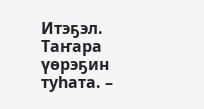Итэҕэл. Таҥара үөрэҕин туһата. –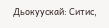Дьокуускай: Ситис,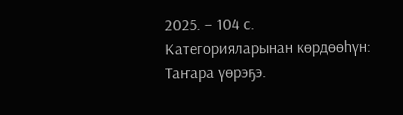2025. – 104 с.
Категорияларынан көрдөөһүн: Таҥара үөрэҕэ.